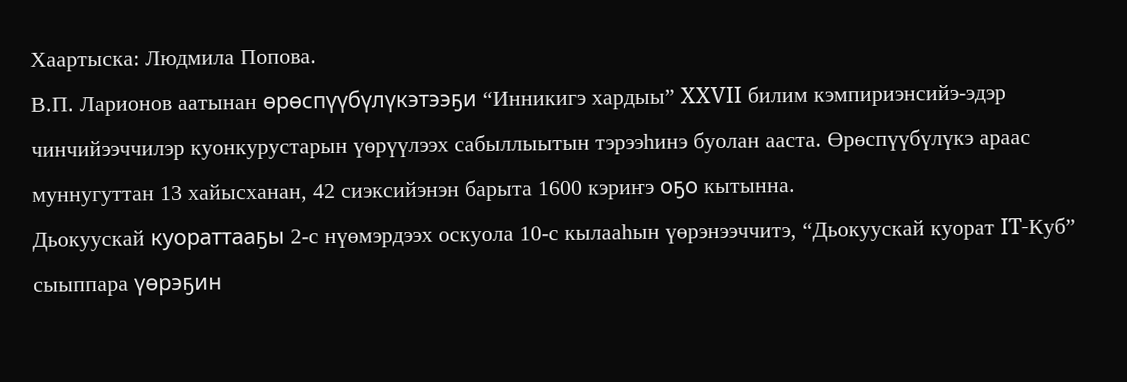Хаартыска: Людмила Попова.
В.П. Ларионов аатынан өрөспүүбүлүкэтээҕи “Инникигэ хардыы” XXVII билим кэмпириэнсийэ-эдэр чинчийээччилэр куонкурустарын үөрүүлээх сабыллыытын тэрээһинэ буолан ааста. Өрөспүүбүлүкэ араас муннугуттан 13 хайысханан, 42 сиэксийэнэн барыта 1600 кэриҥэ оҕо кытынна.
Дьокуускай куораттааҕы 2-с нүөмэрдээх оскуола 10-с кылааһын үөрэнээччитэ, “Дьокуускай куорат IT-Куб” сыыппара үөрэҕин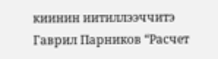киинин иитиллээччитэ Гаврил Парников “Расчет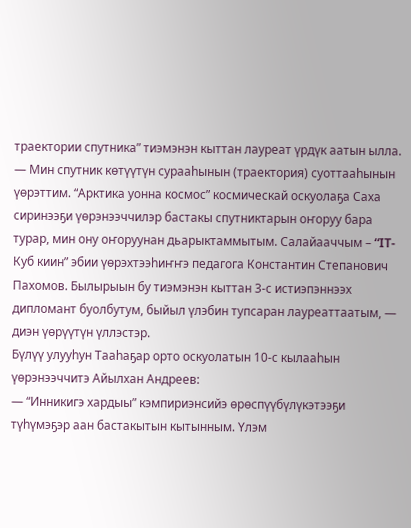траектории спутника” тиэмэнэн кыттан лауреат үрдүк аатын ылла.
— Мин спутник көтүүтүн сурааһынын (траектория) суоттааһынын үөрэттим. “Арктика уонна космос” космическай оскуолаҕа Саха сиринээҕи үөрэнээччилэр бастакы спутниктарын оҥоруу бара турар, мин ону оҥоруунан дьарыктаммытым. Салайааччым – “IT-Куб киин” эбии үөрэхтээһиҥҥэ педагога Константин Степанович Пахомов. Былырыын бу тиэмэнэн кыттан 3-с истиэпэннээх дипломант буолбутум, быйыл үлэбин тупсаран лауреаттаатым, — диэн үөрүүтүн үллэстэр.
Бүлүү улууһун Тааһаҕар орто оскуолатын 10-с кылааһын үөрэнээччитэ Айылхан Андреев:
— “Инникигэ хардыы” кэмпириэнсийэ өрөспүүбүлүкэтээҕи түһүмэҕэр аан бастакытын кытынным. Үлэм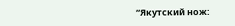“Якутский нож: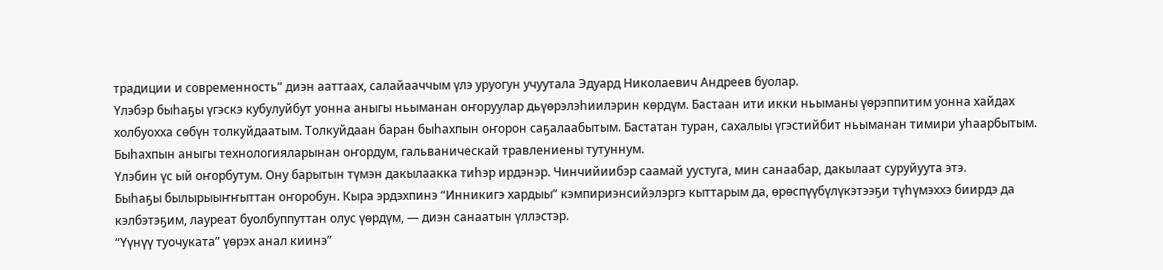традиции и современность” диэн ааттаах, салайааччым үлэ уруогун учуутала Эдуард Николаевич Андреев буолар.
Үлэбэр быһаҕы үгэскэ кубулуйбут уонна аныгы ньыманан оҥоруулар дьүөрэлэһиилэрин көрдүм. Бастаан ити икки ньыманы үөрэппитим уонна хайдах холбуохха сөбүн толкуйдаатым. Толкуйдаан баран быһахпын оҥорон саҕалаабытым. Бастатан туран, сахалыы үгэстийбит ньыманан тимири уһаарбытым. Быһахпын аныгы технологияларынан оҥордум, гальваническай травлениены тутуннум.
Үлэбин үс ый оҥорбутум. Ону барытын түмэн дакылаакка тиһэр ирдэнэр. Чинчийиибэр саамай уустуга, мин санаабар, дакылаат суруйуута этэ.
Быһаҕы былырыыҥҥыттан оҥоробун. Кыра эрдэхпинэ “Инникигэ хардыы” кэмпириэнсийэлэргэ кыттарым да, өрөспүүбүлүкэтээҕи түһүмэххэ биирдэ да кэлбэтэҕим, лауреат буолбуппуттан олус үөрдүм, — диэн санаатын үллэстэр.
“Үүнүү туочуката” үөрэх анал киинэ”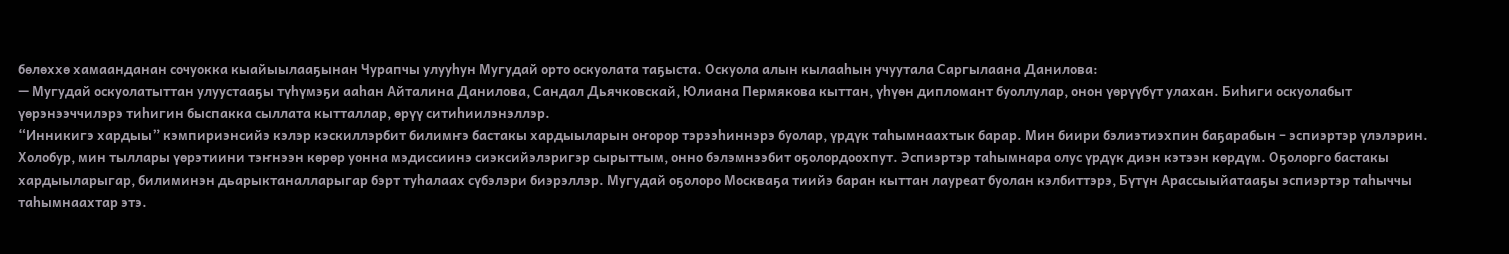бөлөххө хамаанданан сочуокка кыайыылааҕынан Чурапчы улууһун Мугудай орто оскуолата таҕыста. Оскуола алын кылааһын учуутала Саргылаана Данилова:
— Мугудай оскуолатыттан улуустааҕы түһүмэҕи ааһан Айталина Данилова, Сандал Дьячковскай, Юлиана Пермякова кыттан, үһүөн дипломант буоллулар, онон үөрүүбүт улахан. Биһиги оскуолабыт үөрэнээччилэрэ тиһигин быспакка сыллата кытталлар, өрүү ситиһиилэнэллэр.
“Инникигэ хардыы” кэмпириэнсийэ кэлэр кэскиллэрбит билимҥэ бастакы хардыыларын оҥорор тэрээһиннэрэ буолар, үрдүк таһымнаахтык барар. Мин биири бэлиэтиэхпин баҕарабын – эспиэртэр үлэлэрин. Холобур, мин тыллары үөрэтиини тэҥнээн көрөр уонна мэдиссиинэ сиэксийэлэригэр сырыттым, онно бэлэмнээбит оҕолордоохпут. Эспиэртэр таһымнара олус үрдүк диэн кэтээн көрдүм. Оҕолорго бастакы хардыыларыгар, билиминэн дьарыктаналларыгар бэрт туһалаах сүбэлэри биэрэллэр. Мугудай оҕолоро Москваҕа тиийэ баран кыттан лауреат буолан кэлбиттэрэ, Бүтүн Арассыыйатааҕы эспиэртэр таһыччы таһымнаахтар этэ.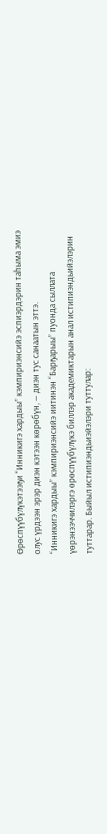Өрөспүүбүлүкэтээҕи “Инникигэ хардыы” кэмпириэнсийэ эспиэрдэрин таһыма эмиэ олус үрдээн эрэр диэн кэтээн көрөбүн, — диэн тус санаатын эттэ.
“Инникигэ хардыы” кэмпириэнсийэ иитинэн “Барҕарыы” пуонда сыллата үөрэнээччилэргэ өрөспүүбүлүкэ биллэр академиктарын анал истипиэндьийэлэрин туттарар. Быйыл истипиэндьиэйэлэри туттулар: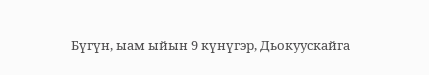Бүгүн, ыам ыйын 9 күнүгэр, Дьокуускайга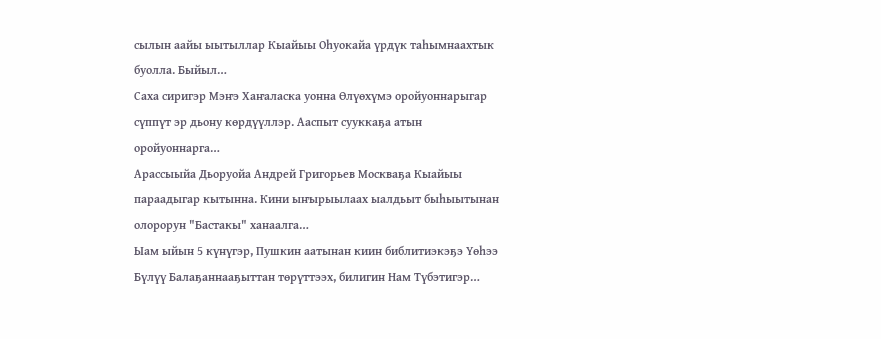сылын аайы ыытыллар Кыайыы Оһуокайа үрдүк таһымнаахтык буолла. Быйыл…
Саха сиригэр Мэҥэ Хаҥаласка уонна Өлүөхүмэ оройуоннарыгар сүппүт эр дьону көрдүүллэр. Ааспыт сууккаҕа атын оройуоннарга…
Арассыыйа Дьоруойа Андрей Григорьев Москваҕа Кыайыы параадыгар кытынна. Кини ыҥырыылаах ыалдьыт быһыытынан олорорун "Бастакы" ханаалга…
Ыам ыйын 5 күнүгэр, Пушкин аатынан киин библитиэкэҕэ Үөһээ Бүлүү Балаҕаннааҕыттан төрүттээх, билигин Нам Түбэтигэр…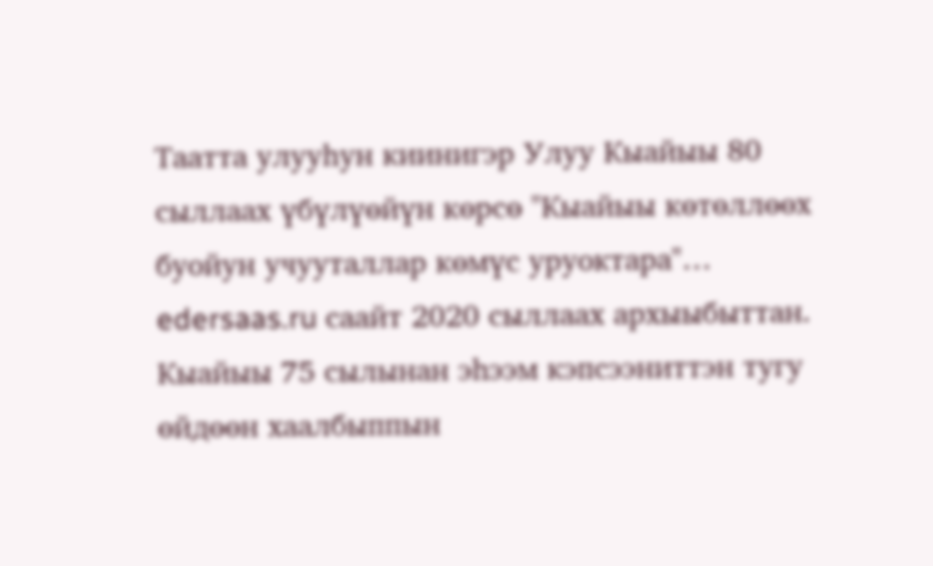Таатта улууһун киинигэр Улуу Кыайыы 80 сыллаах үбүлүөйүн көрсө "Кыайыы көтөллөөх буойун учууталлар көмүс уруоктара"…
edersaas.ru саайт 2020 сыллаах архыыбыттан. Кыайыы 75 сылынан эһээм кэпсээниттэн тугу өйдөөн хаалбыппын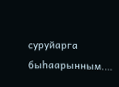суруйарга быһаарынным.…